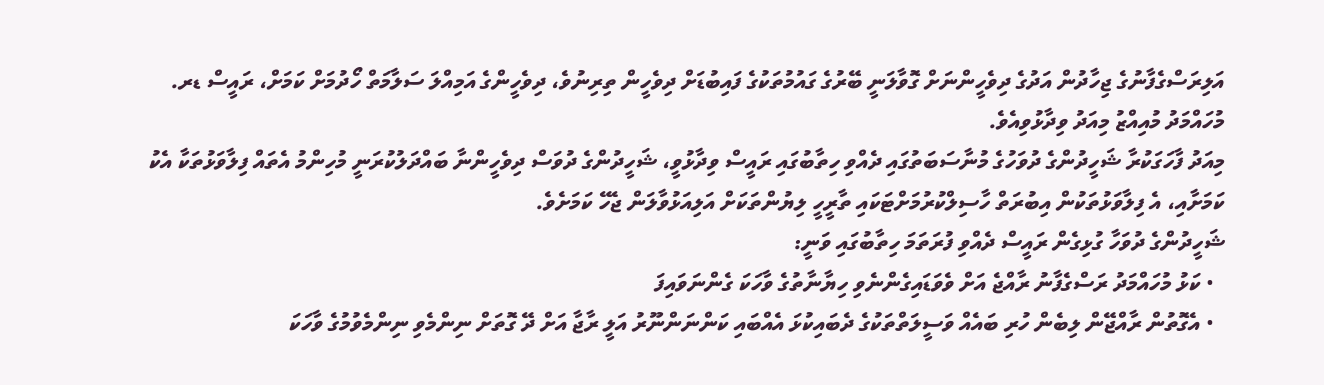އަލިރަސްގެފާނުގެ ޖިހާދުން އަދުގެ ދިވެހީންނަށް ގޮވާލަނީ ބޭރުގެ ގައުމުތަކުގެ ފައިބުޑަށް ދިވެހީން ތިރިނުވެ، ދިވެހީންގެ އަމިއްލަ ސަލާމަތް ހޯދުމަށް ކަމަށް، ރައީސް ޑރ. މުހައްމަދު މުއިއްޒު މިއަދު ވިދާޅުވިއެވެ.
މިއަދު ފާހަގަކުރާ ޝަހީދުންގެ ދުވަހުގެ މުނާސަބަތުގައި ދެއްވި ހިތާބުގައި ރައީސް ވިދާޅުވީ، ޝަހީދުންގެ ދުވަސް ދިވެހީންނާ ބައްދަލުކުރަނީ މުހިންމު އެތައް ފިލާވަޅުތަކާ އެކު ކަމަށާއި، އެ ފިލާވަޅުތަކުން އިބުރަތް ހާސިލްކުރުމަށްޓަކައި ތާރީހީ ލިޔުންތަކަށް އަލިއަޅުވާލަން ޖެހޭ ކަމަށެވެ.
ޝަހީދުންގެ ދުވަހާ ގުޅިގެން ރައީސް ދެއްވި ފުރަތަމަ ހިތާބުގައި ވަނީ:
  • ކަޅު މުހައްމަދު ރަސްގެފާނު ރާއްޖެ އަށް ވެވަޑައިގެންނެވި ހިޔާނާތުގެ ވާހަކަ ގެންނަވައިފަ
  • އެގޮތުން ރާއްޖޭން ލިބެން ހުރި ބައެއް ވަސީލަތްތަކުގެ ދެބައިކުޅަ އެއްބައި ކަންނަންނޫރު އަލީ ރާޖާ އަށް ދޭ ގޮތަށް ނިންމެވި ނިންމެވުމުގެ ވާހަކަ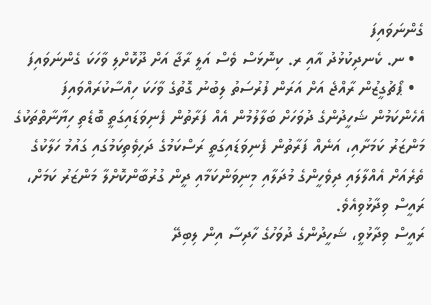ގެންނަވައިފަ
  • ނ. ކެނދިކުޅުދު އާއި ރ. ކިނޮޅަސް ވެސް އަލީ ރާޖާ އަށް ދޫކޮށްލި ވާހަކަ ގެންނަވައިފަ
  • ޕޯޗުގީޒުން ރާއްޖެ އަށް އަރަން ފުރުސަތު ލިބުނު ގޮތުގެ ވާހަކަ ހިއްސާކުރައްވައިފަ
އެހެންކަމުން ޝަހީދުންގެ ދުވަހަށް ބަލާލުމުން އެއް ފަރާތުން ފެނިވަޑައިގަތީ ބޮޑެތި ހިޔާނާތްތަކުގެ މަންޒަރު ކަމަށާއި، އަނެއް ފަރާތުން ފެނިވަޑައިގަތީ ރަސްކަމުގެ ދަހިވެތިކަމުގައި ގައުމު ހަލާކުގެ ތެރެއަށް އެއްލާލައި ދިވެހީންގެ މުދަލާއި މިނިވަންކަމާއި ދީން ގުރުބާންކޮށްލާ މަންޒަރު ކަމަށް، ރައީސް ވިދާޅުވިއެވެ.
ރައީސް ވިދާޅުވީ، ޝަހީދުންގެ ދުވަހުގެ ހާދިސާ އިން ލިބިދޭ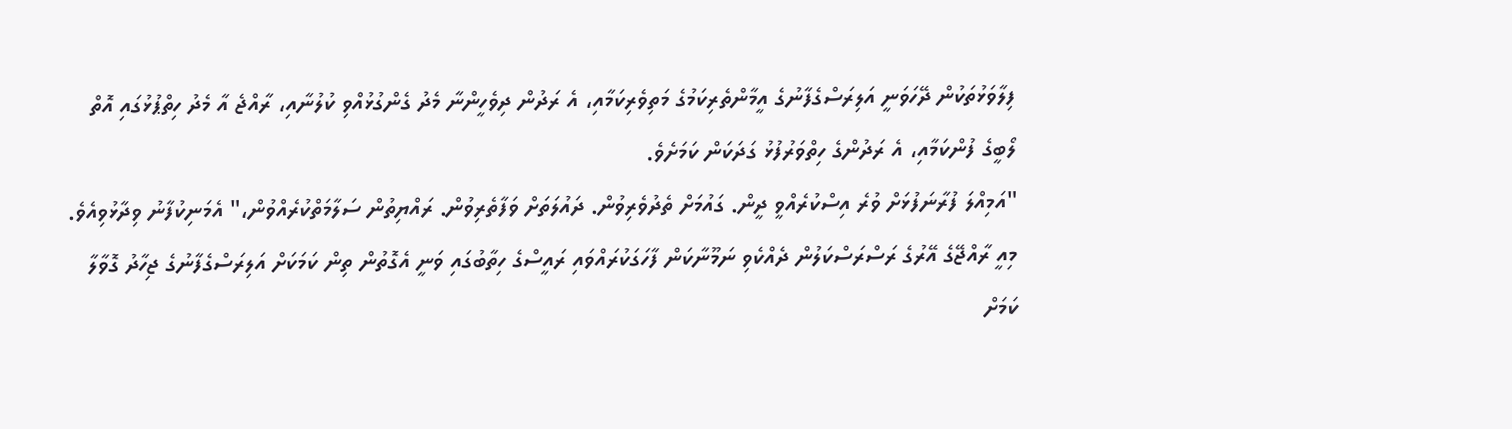ފިލާވަޅުތަކުން ދޭހަވަނީ އަލިރަސްގެފާނުގެ އީމާންތެރިކަމުގެ މަތިވެރިކަމާއި، އެ ރަދުން ދިވެހީންނާ މެދު ގެންގުޅުއްވި ކުލުނާއި، ރާއްޖެ އާ މެދު ހިތްޕުޅުގައި އޮތް ލޯބީގެ ފުންކަމާއި، އެ ރަދުންގެ ހިތްވަރުފުޅު ގަދަކަން ކަމަށެވެ.
"އަމިއްލަ ފުރާނަފުޅަށް ވުރެ އިސްކުރެއްވީ ދީން. ގައުމަށް ތެދުވެރިވުން. ދައުލަތަށް ވަފާތެރިވުން. ރައްޔިތުން ސަލާމަތްކުރެއްވުން،" އެމަނިކުފާނު ވިދާޅުވިއެވެ.
މިއީ ރާއްޖޭގެ އޭރުގެ ރަސްރަސްކަލުން ދެއްކެވި ނަމޫނާކަން ފާހަގަކުރައްވައި ރައީސްގެ ހިތާބުގައި ވަނީ އެގޮތުން ތިން ކަމަކަށް އަލިރަސްގެފާނުގެ ޖިހާދު ގޮވާލާ ކަމަށް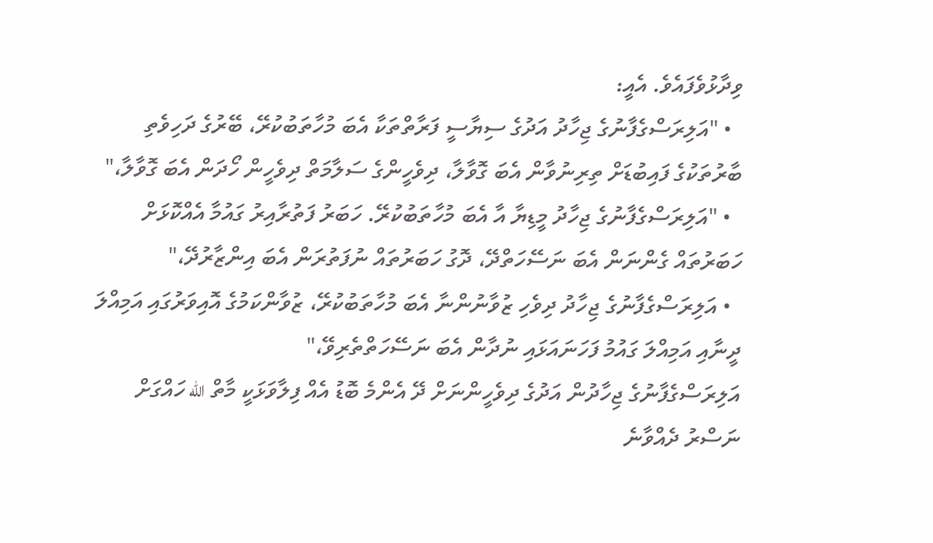ވިދާޅުވެފައެވެ. އެއީ:
  • "އަލިރަސްގެފާނުގެ ޖިހާދު އަދުގެ ސިޔާސީ ފަރާތްތަކާ އެބަ މުހާތަބުކުރޭ، ބޭރުގެ ދަހިވެތި ބާރުތަކުގެ ފައިބުޑަށް ތިރިނުވާން އެބަ ގޮވާލާ، ދިވެހީންގެ ސަލާމަތް ދިވެހީން ހޯދަން އެބަ ގޮވާލާ،"
  • "އަލިރަސްގެފާނުގެ ޖިހާދު މީޑިޔާ އާ އެބަ މުހާތަބުކުރޭ. ހަބަރު ފަތުރާއިރު ގައުމާ އެއްކޮޅަށް ހަބަރުތައް ގެންނަން އެބަ ނަސޭހަތްދޭ، ދޮގު ހަބަރުތައް ނުފަތުރަން އެބަ އިންޒާރުދޭ،"
  • އަލިރަސްގެފާނުގެ ޖިހާދު ދިވެހި ޒުވާނުންނާ އެބަ މުހާތަބުކުރޭ، ޒުވާންކަމުގެ އޮއިވަރުގައި އަމިއްލަ ދީނާއި އަމިއްލަ ގައުމު ފަހަނައަޅައި ނުދާން އެބަ ނަސޭހަތްތެރިވޭ،"
އަލިރަސްގެފާނުގެ ޖިހާދުން އަދުގެ ދިވެހީންނަށް ދޭ އެންމެ ބޮޑު އެއް ފިލާވަޅަކީ މާތް الله ހައްގަށް ނަސްރު ދެއްވާނެ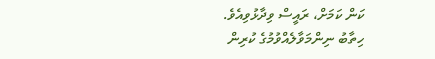ކަން ކަމަށް، ރައީސް ވިދާޅުވިއެވެ.
ހިތާބު ނިންމަވާލެއްވުމުގެ ކުރިން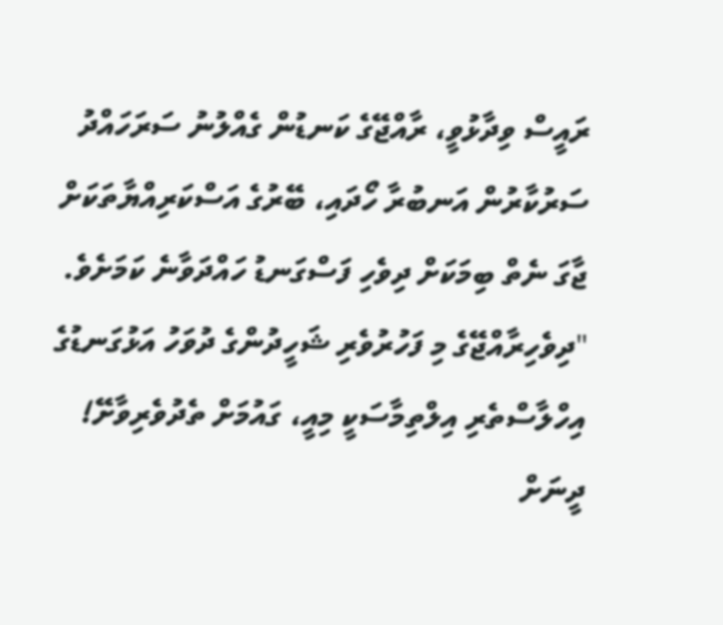ރައީސް ވިދާޅުވީ، ރާއްޖޭގެ ކަނޑުން ގެއްލުނު ސަރަހައްދު ސަރުކާރުން އަނބުރާ ހޯދައި، ބޭރުގެ އަސްކަރިއްޔާތަކަށް ޖާގަ ނެތް ބިމަކަށް ދިވެހި ފަސްގަނޑު ހައްދަވާނެ ކަމަށެވެ.
"ދިވެހިރާއްޖޭގެ މި ފަހުރުވެރި ޝަހީދުންގެ ދުވަހު އަޅުގަނޑުގެ އިހްލާސްތެރި އިލްތިމާސަކީ މިއީ، ގައުމަށް ތެދުވެރިވާށޭ! ދީނަށް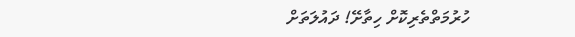ހުރުމަތްތެރިކޮށް ހިތާށޭ! ދައުލަތަށް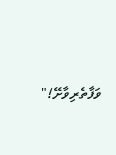ވަފާތެރިވާށޭ!"